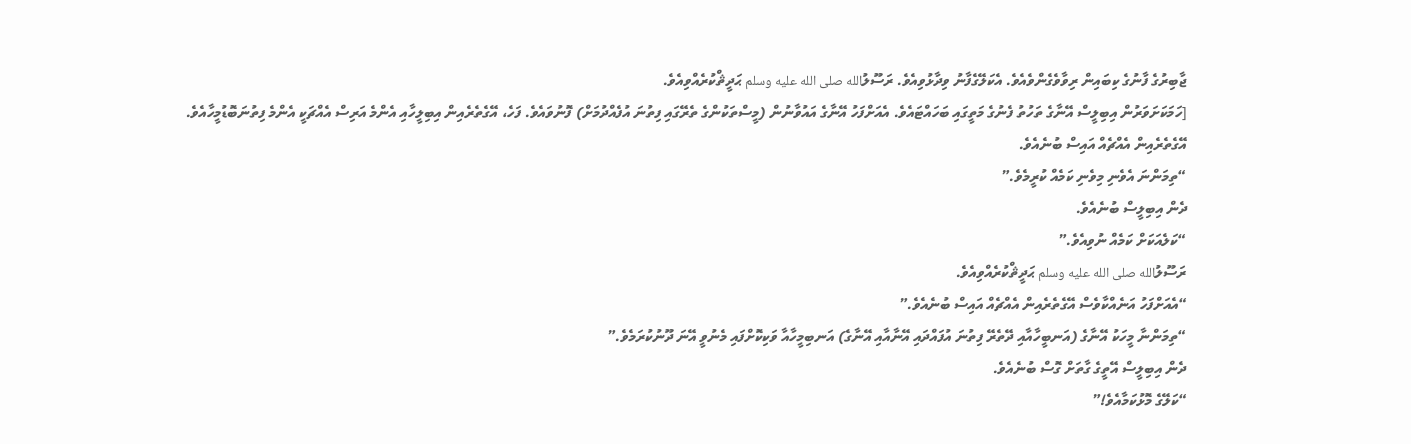ޖާބިރުގެ ފާނުގެ ކިބައިން ރިވާވެގެންވެއެވެ. އެކަލޭގެފާނު ވިދާޅުވިއެވެ. ރަސޫލުالله صلى الله عليه وسلم ޙަދީޘްކުރެއްވިއެވެ.
[ހަމަކަށަވަރުން އިބިލީސް އޭނާގެ ތަހުތު ފެނުގެ މަތީގައި ބަހައްޓައެވެ. އެއަށްފަހު އޭނާގެ އައުވާނުން (މީސްތަކުންގެ ތެރޭގައި ފިތުނަ އުފެއްދުމަށް) ފޮނުވައެވެ. ފަހެ، އޭގެތެރެއިން އިބިލީހާއި އެންމެ އަރިސް އެއްޗަކީ އެންމެ ފިތުނަބޮޑުމީހާއެވެ.
އޭގެތެރެއިން އެއްޗެއް އައިސް ބުނެއެވެ.
“ތިމަންނަ އެވެނި މިވެނި ކަމެއް ކުރީމެވެ.”
ދެން އިބިލީސް ބުނެއެވެ.
“ކަލެއަކަށް ކަމެއް ނުވިއެވެ.”
ރަސޫލުالله صلى الله عليه وسلم ޙަދީޘްކުރެއްވިއެވެ.
“އެއަށްފަހު އަނެއްކާވެސް އޭގެތެރެއިން އެއްޗެއް އައިސް ބުނެއެވެ.”
“ތިމަންނާ މީހަކު އޭނާގެ (އަނބީހާއާއި ދޭތެރޭ ފިތުނަ އުފައްދައި އޭނާއާއި އޭނާގެ) އަނބިމީހާއާ ވަކިކޮށްފައި މެނުވީ އޭނަ ދޫނުކުރަމެވެ.”
ދެން އިބިލީސް އޭތީގެ ގާތަށް ގޮސް ބުނެއެވެ.
“ކަލޭގެ މޮޅުކަމާއެވެ!”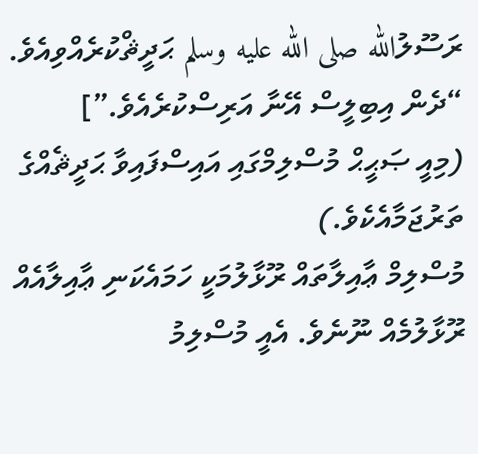ރަސޫލުالله صلى الله عليه وسلم ޙަދީޘްކުރެއްވިއެވެ.
“ދެން އިބިލީސް އޭނާ އަރިސްކުރެއެވެ.”]
(މިއީ ޞަޙީޙް މުސްލިމްގައި އައިސްފައިވާ ޙަދީޘެއްގެ ތަރުޖަމާއެކެވެ.)
މުސްލިމް ޢާއިލާތައް ރޫޅާލުމަކީ ހަމައެކަނި ޢާއިލާއެއް ރޫޅާލުމެއް ނޫނެވެ. އެއީ މުސްލިމު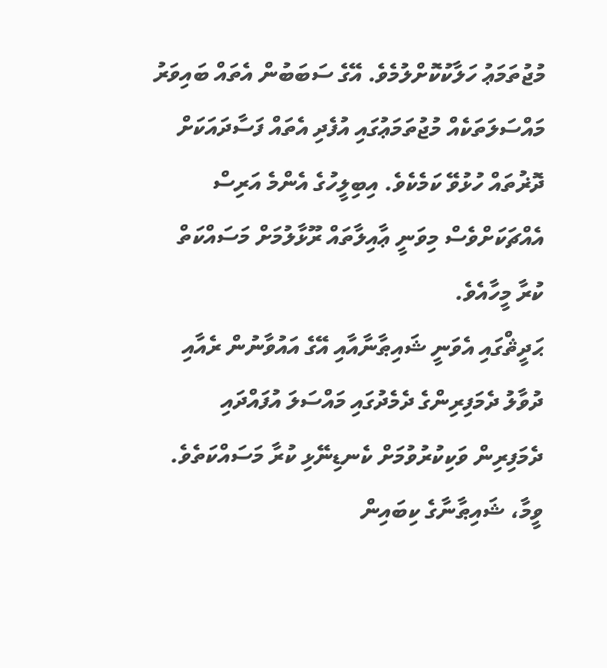މުޖުތަމަޢު ހަލާކުކޮށްލުމެވެ. އޭގެ ސަބަބުން އެތައް ބައިވަރު މައްސަލަތަކެއް މުޖުތަމަޢުގައި އުފެދި އެތައް ފަސާދައަކަށް ދޮޜުތައް ހުޅުވޭ ކަމެކެވެ. އިބިލީހުގެ އެންމެ އަރިސް އެއްޗަކަށްވެސް މިވަނީ ޢާއިލާތައް ރޫޅާލުމަށް މަސައްކަތް ކުރާ މީހާއެވެ.
ޙަދީޘްގައި އެވަނީ ޝައިޠާނާއާއި އޭގެ އައުވާނުން ރެއާއި ދުވާލު ދެމަފިރިންގެ ދެމެދުގައި މައްސަލަ އުފައްދައި ދެމަފިރިން ވަކިކުރުވުމަށް ކެނޑިނޭޅި ކުރާ މަސައްކަތެވެ. ވީމާ، ޝައިޠާނާގެ ކިބައިން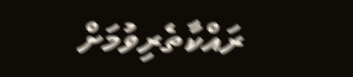ރައްކާތެރިވުމަށް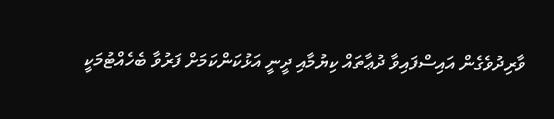ވާރިދުވެގެން އައިސްފައިވާ ދުޢާތައް ކިޔުމާއި ދީނީ އަޅުކަންކަމަށް ފަރުވާ ބެހެއްޓުމަކީ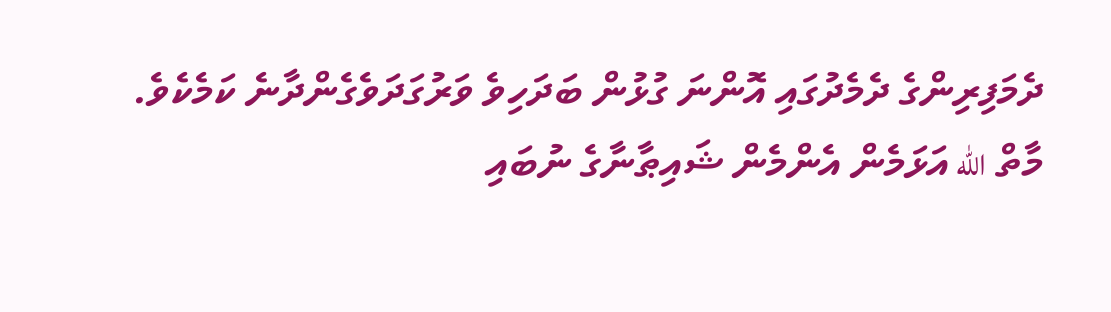ދެމަފިރިންގެ ދެމެދުގައި އޮންނަ ގުޅުން ބަދަހިވެ ވަރުގަދަވެގެންދާނެ ކަމެކެވެ.
މާތް الله އަޅަމެން އެންމެން ޝައިޠާނާގެ ނުބައި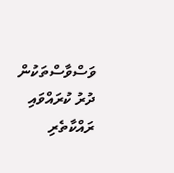ވަސްވާސްތަކުން ދުރު ކުރައްވައި ރައްކާތެރި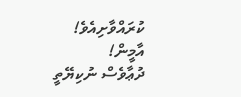ކުރައްވާށިއެވެ! އާމީން!
ދުޢާވެސް ނުކިޔޭތީ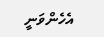އެހެންވަނީ